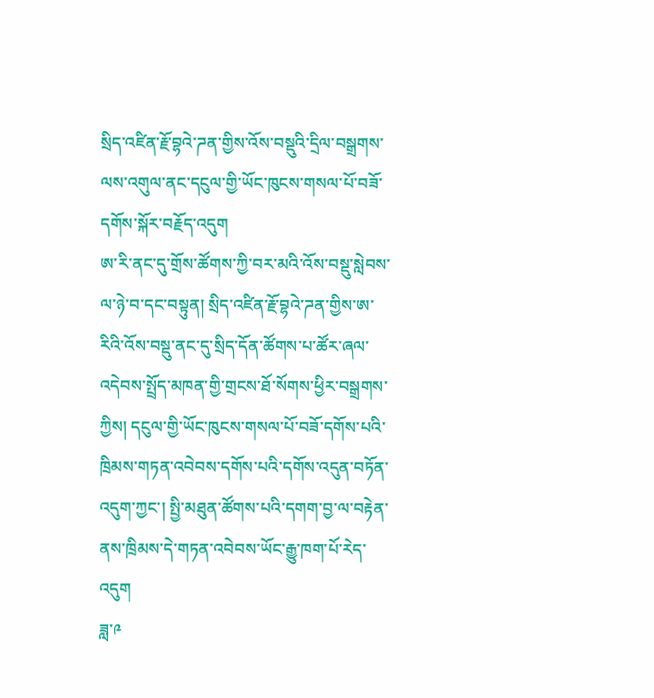སྲིད་འཛིན་རྗོ་བྷའེ་ཌན་གྱིས་འོས་བསྡུའི་དྲིལ་བསྒྲགས་ལས་འགུལ་ནང་དངུལ་གྱི་ཡོང་ཁུངས་གསལ་པོ་བཟོ་དགོས་སྐོར་བརྗོད་འདུག
ཨ་རི་ནང་དུ་གྲོས་ཚོགས་ཀྱི་བར་མའི་འོས་བསྡུ་སླེབས་ལ་ཉེ་བ་དང་བསྟུན། སྲིད་འཛིན་རྗོ་བྷའེ་ཌན་གྱིས་ཨ་རིའི་འོས་བསྡུ་ནང་དུ་སྲིད་དོན་ཚོགས་པ་ཚོར་ཞལ་འདེབས་སྤྲོད་མཁན་གྱི་གྲངས་ཐོ་སོགས་ཕྱིར་བསྒྲགས་ཀྱིས། དངུལ་གྱི་ཡོང་ཁུངས་གསལ་པོ་བཟོ་དགོས་པའི་ཁྲིམས་གཏན་འབེབས་དགོས་པའི་དགོས་འདུན་བཏོན་འདུག་ཀྱང་། སྤྱི་མཐུན་ཚོགས་པའི་དགག་བྱ་ལ་བརྟེན་ནས་ཁྲིམས་དེ་གཏན་འབེབས་ཡོང་རྒྱུ་ཁག་པོ་རེད་འདུག
ཟླ་༩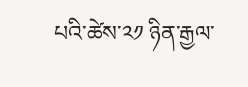པའི་ཚེས་༢༡ ཉིན་རྒྱལ་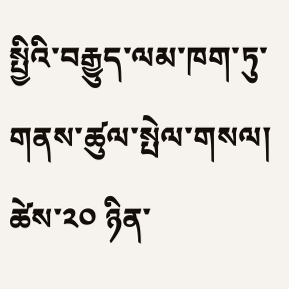སྤྱིའི་བརྒྱུད་ལམ་ཁག་ཏུ་གནས་ཚུལ་སྤེལ་གསལ། ཚེས་༢༠ ཉིན་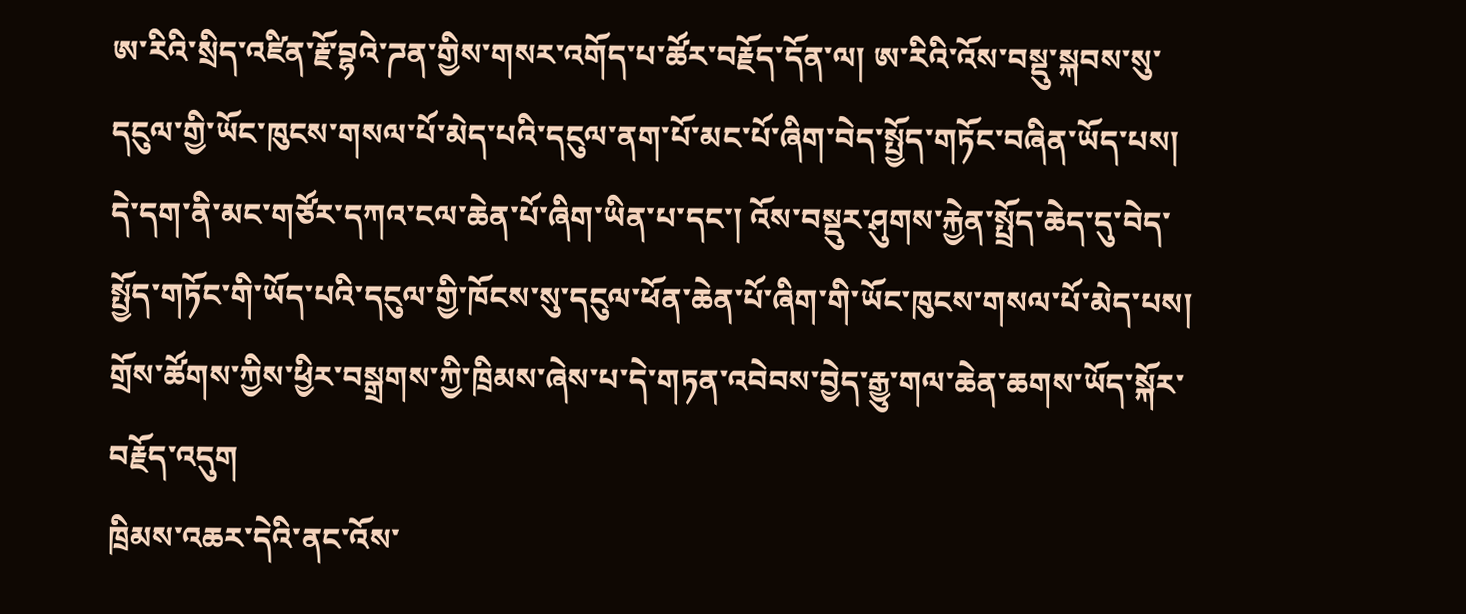ཨ་རིའི་སྲིད་འཛིན་རྗོ་བྷའེ་ཌན་གྱིས་གསར་འགོད་པ་ཚོར་བརྗོད་དོན་ལ། ཨ་རིའི་འོས་བསྡུ་སྐབས་སུ་དངུལ་གྱི་ཡོང་ཁུངས་གསལ་པོ་མེད་པའི་དངུལ་ནག་པོ་མང་པོ་ཞིག་བེད་སྤྱོད་གཏོང་བཞིན་ཡོད་པས། དེ་དག་ནི་མང་གཙོར་དཀའ་ངལ་ཆེན་པོ་ཞིག་ཡིན་པ་དང་། འོས་བསྡུར་ཤུགས་རྐྱེན་སྤྲོད་ཆེད་དུ་བེད་སྤྱོད་གཏོང་གི་ཡོད་པའི་དངུལ་གྱི་ཁོངས་སུ་དངུལ་ཕོན་ཆེན་པོ་ཞིག་གི་ཡོང་ཁུངས་གསལ་པོ་མེད་པས། གྲོས་ཚོགས་ཀྱིས་ཕྱིར་བསྒྲགས་ཀྱི་ཁྲིམས་ཞེས་པ་དེ་གཏན་འབེབས་བྱེད་རྒྱུ་གལ་ཆེན་ཆགས་ཡོད་སྐོར་བརྗོད་འདུག
ཁྲིམས་འཆར་དེའི་ནང་འོས་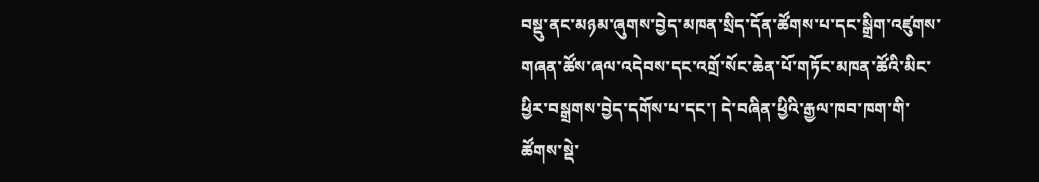བསྡུ་ནང་མཉམ་ཞུགས་བྱེད་མཁན་སྲིད་དོན་ཚོགས་པ་དང་སྒྲིག་འཛུགས་གཞན་ཚོས་ཞལ་འདེབས་དང་འགྲོ་སོང་ཆེན་པོ་གཏོང་མཁན་ཚོའི་མིང་ཕྱིར་བསྒྲགས་བྱེད་དགོས་པ་དང་། དེ་བཞིན་ཕྱིའི་རྒྱལ་ཁབ་ཁག་གི་ཚོགས་སྡེ་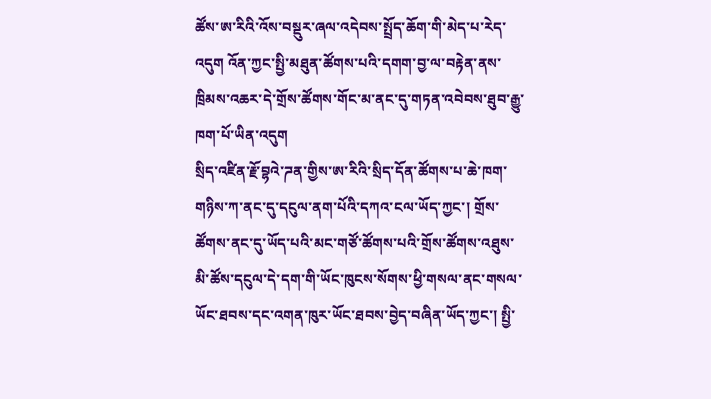ཚོས་ཨ་རིའི་འོས་བསྡུར་ཞལ་འདེབས་སྤྲོད་ཆོག་གི་མེད་པ་རེད་འདུག འོན་ཀྱང་སྤྱི་མཐུན་ཚོགས་པའི་དགག་བྱ་ལ་བརྟེན་ནས་ཁྲིམས་འཆར་དེ་གྲོས་ཚོགས་གོང་མ་ནང་དུ་གཏན་འབེབས་ཐུབ་རྒྱུ་ཁག་པོ་ཡིན་འདུག
སྲིད་འཛིན་རྗོ་བྷའེ་ཌན་གྱིས་ཨ་རིའི་སྲིད་དོན་ཚོགས་པ་ཆེ་ཁག་གཉིས་ཀ་ནང་དུ་དངུལ་ནག་པོའི་དཀའ་ངལ་ཡོད་ཀྱང་། གྲོས་ཚོགས་ནང་དུ་ཡོད་པའི་མང་གཙོ་ཚོགས་པའི་གྲོས་ཚོགས་འཐུས་མི་ཚོས་དངུལ་དེ་དག་གི་ཡོང་ཁུངས་སོགས་ཕྱི་གསལ་ནང་གསལ་ཡོང་ཐབས་དང་འགན་ཁུར་ཡོང་ཐབས་བྱེད་བཞིན་ཡོད་ཀྱང་། སྤྱི་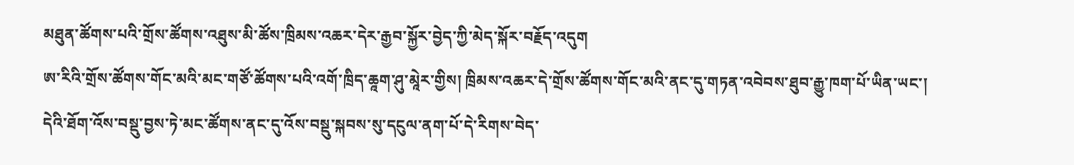མཐུན་ཚོགས་པའི་གྲོས་ཚོགས་འཐུས་མི་ཚོས་ཁྲིམས་འཆར་དེར་རྒྱབ་སྐྱོར་བྱེད་ཀྱི་མེད་སྐོར་བརྗོད་འདུག
ཨ་རིའི་གྲོས་ཚོགས་གོང་མའི་མང་གཙོ་ཚོགས་པའི་འགོ་ཁྲིད་ཆཱག་ཤུ་མཱེར་གྱིས། ཁྲིམས་འཆར་དེ་གྲོས་ཚོགས་གོང་མའི་ནང་དུ་གཏན་འབེབས་ཐུབ་རྒྱུ་ཁག་པོ་ཡིན་ཡང་། དེའི་ཐོག་འོས་བསྡུ་བྱས་ཏེ་མང་ཚོགས་ནང་དུ་འོས་བསྡུ་སྐབས་སུ་དངུལ་ནག་པོ་དེ་རིགས་བེད་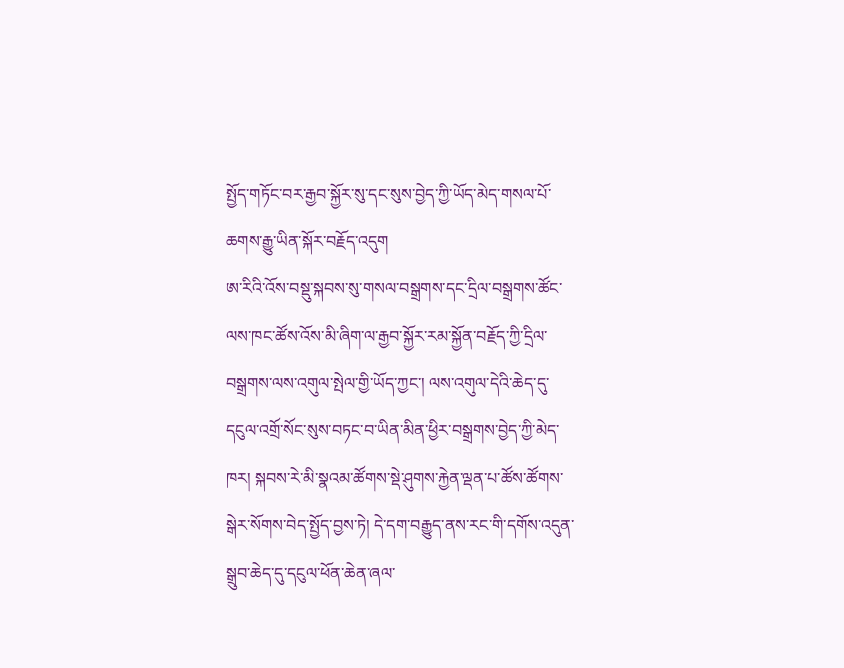སྤྱོད་གཏོང་བར་རྒྱབ་སྐྱོར་སུ་དང་སུས་བྱེད་ཀྱི་ཡོད་མེད་གསལ་པོ་ཆགས་རྒྱུ་ཡིན་སྐོར་བརྗོད་འདུག
ཨ་རིའི་འོས་བསྡུ་སྐབས་སུ་གསལ་བསྒྲགས་དང་དྲིལ་བསྒྲགས་ཚོང་ལས་ཁང་ཚོས་འོས་མི་ཞིག་ལ་རྒྱབ་སྐྱོར་རམ་སྐྱོན་བརྗོད་ཀྱི་དྲིལ་བསྒྲགས་ལས་འགུལ་སྤེལ་གྱི་ཡོད་ཀྱང་། ལས་འགུལ་དེའི་ཆེད་དུ་དངུལ་འགྲོ་སོང་སུས་བཏང་བ་ཡིན་མིན་ཕྱིར་བསྒྲགས་བྱེད་ཀྱི་མེད་ཁར། སྐབས་རེ་མི་སྣའམ་ཚོགས་སྡེ་ཤུགས་རྐྱེན་ལྡན་པ་ཚོས་ཚོགས་སྒེར་སོགས་བེད་སྤྱོད་བྱས་ཏེ། དེ་དག་བརྒྱུད་ནས་རང་གི་དགོས་འདུན་སྒྲུབ་ཆེད་དུ་དངུལ་ཕོན་ཆེན་ཞལ་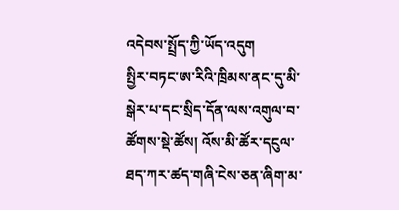འདེབས་སྤྲོད་ཀྱི་ཡོད་འདུག
སྤྱིར་བཏང་ཨ་རིའི་ཁྲིམས་ནང་དུ་མི་སྒེར་པ་དང་སྲིད་དོན་ལས་འགུལ་བ་ཚོགས་སྡེ་ཚོས། འོས་མི་ཚོར་དངུལ་ཐད་ཀར་ཚད་གཞི་ངེས་ཅན་ཞིག་མ་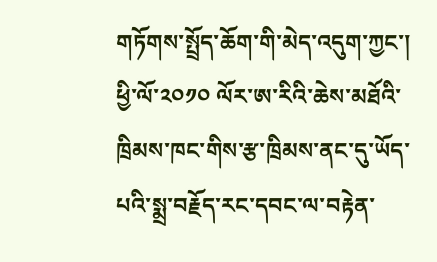གཏོགས་སྤྲོད་ཆོག་གི་མེད་འདུག་ཀྱང་། ཕྱི་ལོ་༢༠༡༠ ལོར་ཨ་རིའི་ཆེས་མཐོའི་ཁྲིམས་ཁང་གིས་རྩ་ཁྲིམས་ནང་དུ་ཡོད་པའི་སྨྲ་བརྗོད་རང་དབང་ལ་བརྟེན་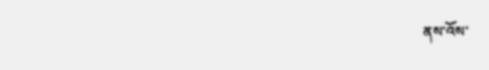ནས་འོས་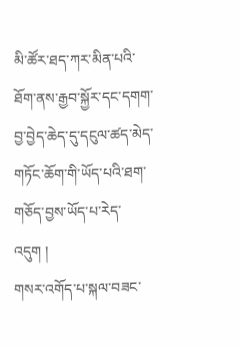མི་ཚོར་ཐད་ཀར་མིན་པའི་ཐོག་ནས་རྒྱབ་སྐྱོར་དང་དགག་བྱ་བྱེད་ཆེད་དུ་དངུལ་ཚད་མེད་གཏོང་ཆོག་གི་ཡོད་པའི་ཐག་གཅོད་བྱས་ཡོད་པ་རེད་འདུག །
གསར་འགོད་པ་སྐལ་བཟང་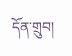དོན་གྲུབ།